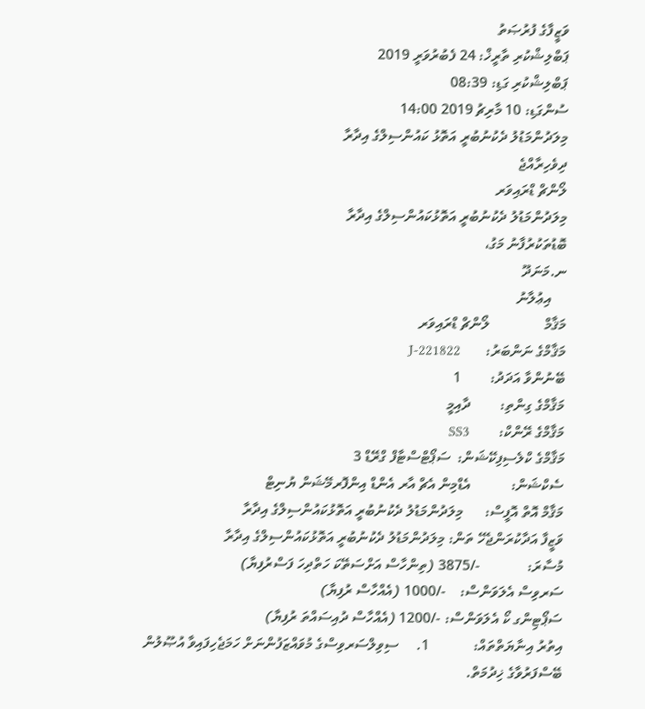ވަޒީފާގެ ފުރުޞަތު
ޕަބްލިޝްކުރި ތާރީޚް: 24 ފެބުރުވަރީ 2019
ޕަބްލިޝްކުރި ގަޑި: 08:39
ސުންގަޑި: 10 މާރިޗު 2019 14:00
މިލަދުންމަޑުލު ދެކުނުބުރީ އަތޮޅު ކައުންސިލްގެ އިދާރާ
ދިވެހިރާއްޖެ
ލޯންޗް ޑްރައިވަރ
މިލަދުންމަޑުލު ދެކުނުބުރީ އަތޮޅުކައުންސިލްގެ އިދާރާ
ބޮޑުތަކުރުފާނު މަގު،
ނ.މަނަދޫ
    އިޢުލާނު
މަޤާމް               ލޯންޗް ޑްރައިވަރ
މަޤާމްގެ ނަންބަރު:       J-221822
ބޭނުންވާ އަދަދު:        1
މަޤާމްގެ ގިންތި:        ދާއިމީ
މަޤާމްގެ ރޭންކް:        SS3
މަޤާމްގެ ކްލެސިފިކޭޝަން:  ސަޕޯޓްސްޓާފް ގްރޭޑް 3
ސެކްޝަން:           އެޑްމިން އެޗް އާރ އެންޑް އިންފޮރމޭޝަން ޔުނިޓް
މަޤާމް އޮތް އޮފީސް:      މިލަދުންމަޑުލު ދެކުނުބުރީ އަތޮޅުކައުންސިލްގެ އިދާރާ
ވަޒީފާ އަދާކުރަންޖެހޭ ތަން: މިލަދުންމަޑުލު ދެކުނުބުރީ އަތޮޅުކައުންސިލްގެ އިދާރާ
މުސާރަ:             -/3875 (ތިންހާސް އަށްސަތޭކަ ހަތްދިހަ ފަސްރުފިޔާ)
ސަރވިސް އެލަވަންސް:    -/1000 (އެއްހާސް ރުފިޔާ)
ސަޕޯޓިންގ ކޯ އެލަވަންސް: -/1200 (އެއްހާސް ދުއިސައްތަ ރުފިޔާ)
އިތުރު އިނާޔަތްތައް:            1.     ސިވިލްސަރވިސްގެ މުވައްޒަފުންނަށް ހަމަޖެހިފައިވާ އުޞޫލުން ބޭސްފަރުވާގެ ޚިދުމަތް.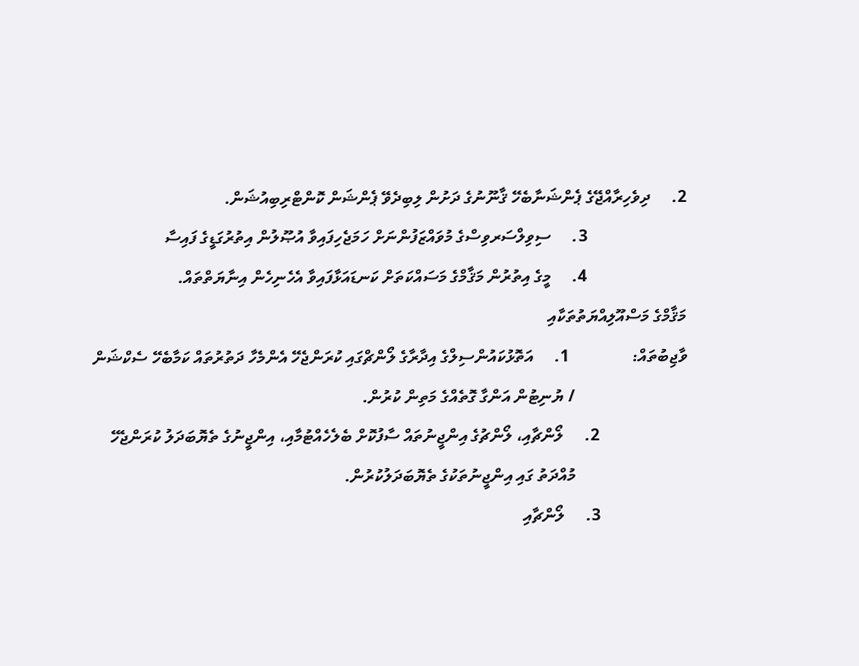2.     ދިވެހިރާއްޖޭގެ ޕެންޝަނާބެހޭ ޤާނޫނުގެ ދަށުން ލިބިދެވޭ ޕެންޝަން ކޮންޓްރިބިއުޝަން.
                        3.     ސިވިލްސަރވިސްގެ މުވައްޒަފުންނަށް ހަމަޖެހިފައިވާ އުޞޫލުން އިތުރުގަޑީގެ ފައިސާ
                        4.     މީގެ އިތުރުން މަޤާމްގެ މަސައްކަތަށް ކަނޑައަޅާފައިވާ އެހެނިހެން އިނާޔަތްތައް.
މަޤާމްގެ މަސްއޫލިއްޔަތުތަކާއި
ވާޖިބުތައް:               1.     އަތޮޅުކައުންސިލްގެ އިދާރާގެ ލޯންޗްގައި ކުރަންޖެހޭ އެންމެހާ ދަތުރުތައް ކަމާބެހޭ ސެކްޝަން
                           / ޔުނިޓުން އަންގާ ގޮތެއްގެ މަތިން ކުރުން.
                     2.     ލޯންޗާއި، ލޯންޗުގެ އިންޖީނުތައް ސާފުކޮށް ބެލެހެއްޓުމާއި، އިންޖީނުގެ ތެޔޮބަދަލު ކުރަންޖެހޭ
                           މުއްދަތު ގައި އިންޖީނުތަކުގެ ތެޔޮބަދަލުކުރުން.
                     3.     ލޯންޗާއި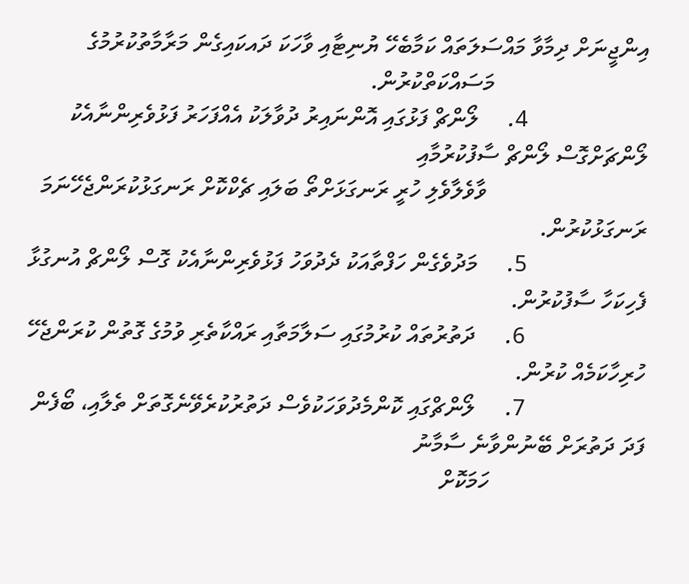އިންޖީނަށް ދިމާވާ މައްސަލަތައް ކަމާބެހޭ ޔުނިޓާއި ވާހަކަ ދައކައިގެން މަރާމާތުކުރުމުގެ
                           މަސައްކަތްކުރުން.
                     4.     ލޯންޗް ފަޅުގައި އޮންނައިރު ދުވާލަކު އެއްފަހަރު ފަޅުވެރިންނާއެކު ލޯންޗަށްގޮސް ލޯންޗް ސާފުކުރުމާއި
                            ވާވެލާވެލި ހުރީ ރަނގަޅަށްތޯ ބަލައި ޗެކްކޮށް ރަނގަޅުކުރަންޖެހޭނަމަ ރަނގަޅުކުރުން.
                     5.     މަދުވެގެން ހަފްތާއަކު ދެދުވަހު ފަޅުވެރިންނާއެކު ގޮސް ލޯންޗް އުނގުޅާ ފެހިކަހާ ސާފުކުރުން.
                     6.     ދަތުރުތައް ކުރުމުގައި ސަލާމަތާއި ރައްކާތެރި ވުމުގެ ގޮތުން ކުރަންޖެހޭ ހުރިހާކަމެއް ކުރުން.
                     7.     ލޯންޗްގައި ކޮންމެދުވަހަކުވެސް ދަތުރުކުރެވޭނެގޮތަށް ތެލާއި، ބޯފެން ފަދަ ދަތުރަށް ބޭނުންވާނެ ސާމާނު
                           ހަމަކޮށް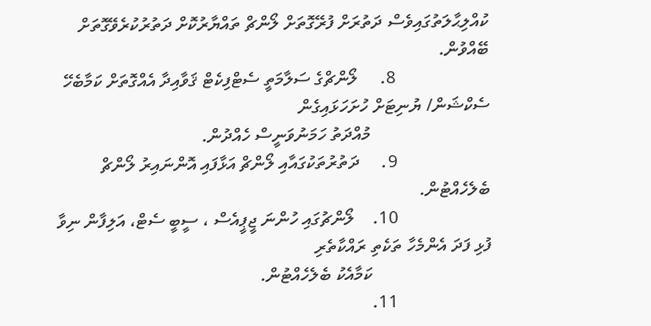ކުއްލިޙާލަތުގައިވެސް ދަތުރަށް ފުރޭގޮތަށް ލޯންޗް ތައްޔާރުކޮށް ދަތުރުކުރެވޭގޮތަށް ބޭއްވުން.
                     8.     ލޯންޗްގެ ސަލާމަތީ ސެޓްފިކެޓް ޤަވާއިދާ އެއްގޮތަށް ކަމާބެހޭ ސެކްޝަން/ ޔުނިޓަށް ހުށަހަޅައިގެން
                           މުއްދަތު ހަމަނުވަނީސް ހެއްދުން.
                     9.     ދަތުރުތަކުގައާއި ލޯންޗް އަޅާފައި އޮންނައިރު ލޯންޗް ބެލެހެއްޓުން.
                     10.    ލޯންޗުގައި ހުންނަ ޖީޕީއެސް ، ސީބީ ސެޓް، އަލިފާން ނިވާ ފުޅި ފަދަ އެންމެހާ ތަކެތި ރައްކާތެރި
                           ކަމާއެކު ބެލެހެއްޓުން.
                     11.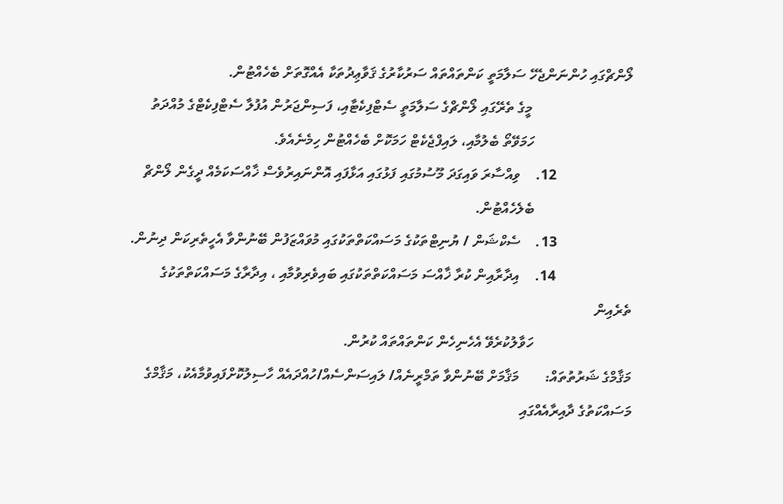ލޯންޗްގައި ހުންނަންޖެހޭ ސަލާމަތީ ކަންތައްތައް ސަރުކާރުގެ ޤަވާޢިދުތަކާ އެއްގޮތަށް ބެހެއްޓުން.
                            މީގެ ތެރޭގައި ލޯންޗްގެ ސަލާމަތީ ސެޓްފިކެޓާއި، ފަސިންޖަރުން އުފުލާ ސެޓްފިކެޓްގެ މުއްދަތު
                           ހަމަވޭތޯ ބެލުމާއި، ލައިފްޖެކެޓް ހަމަކޮށް ބެހެއްޓުން ހިމެނެއެވެ.
                     12.    ވިއްސާރަ ވައިގަދަ މޫސުމުގައި ފަޅުގައި އަޅާފައި އޮންނައިރުވެސް ޚާއްސަކަމެއް ދީގެން ލޯންޗް
                           ބެލެހެއްޓުން.
                     13.    ސެކްޝަން / ޔުނިޓްތަކުގެ މަސައްކަތްތަކުގައި މުވައްޒަފުން ބޭނުންވާ އެހީތެރިކަން ދިނުން.
                     14.    އިދާރާއިން ކުރާ ޚާއްސަ މަސައްކަތްތަކުގައި ބައިވެރިވުމާއި ، އިދާރާގެ މަސައްކަތްތަކުގެ ތެރެއިން
                           ހަވާލުކުރެވޭ އެހެނިހެން ކަންތައްތައް ކުރުން.
މަޤާމްގެ ޝަރުތުތައް:       މަޤާމަށް ބޭނުންވާ ތަމްރީނެއް/ ލައިސަންސެއް/ހުއްދައެއް ހާސިލުކޮށްފައިވުމާއެކު، މަޤާމްގެ މަސައްކަތުގެ ދާއިރާއެއްގައި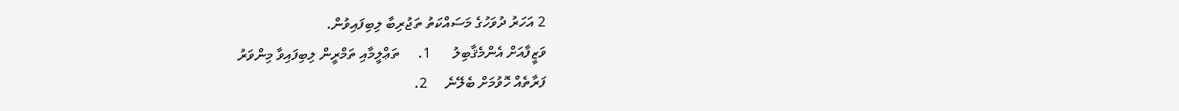2 އަހަރު ދުވަހުގެ މަސައްކަތު ތަޖުރިބާ ލިބިފައިވުން.
ވަޒީފާއަށް އެންމެޤާބިލު      1.     ތަޢްލީމާއި ތަމްރީން ލިބިފައިވާ މިންވަރު
ފަރާތެއް ހޮވުމަށް ބެލޭނެ     2.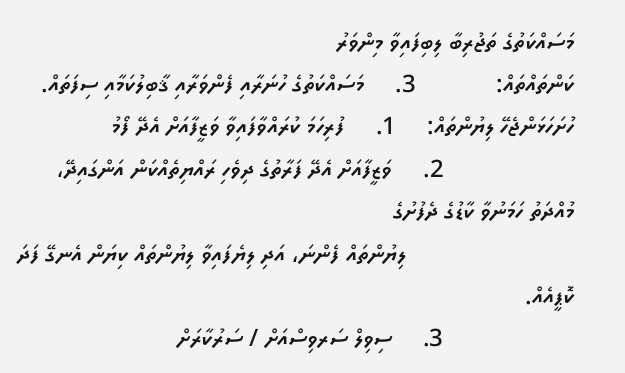މަސައްކަތުގެ ތަޖުރިބާ ލިބިފައިވާ މިންވަރު
ކަންތައްތައް:             3.     މަސައްކަތުގެ ހުނަރާއި ފެންވަރާއި ޤާބިލުކަމާއި ސިފަތައް.
ހުށަހަޅަންޖެހޭ ލިޔުންތައް:     1.     ފުރިހަމަ ކުރައްވާފައިވާ ވަޒީފާއަށް އެދޭ ފޯމު
                     2.     ވަޒީފާއަށް އެދޭ ފަރާތުގެ ދިވެހި ރައްޔިތެއްކަން އަންގައިދޭ، މުއްދަތު ހަމަނުވާ ކާޑުގެ ދެފުށުގެ
                           ލިޔުންތައް ފެންނަ، އަދި ލިޔެފައިވާ ލިޔުންތައް ކިޔަން އެނގޭ ފަދަ ކޮޕީއެއް.
                     3.     ސިވިލް ސަރވިސްއަށް / ސަރުކާރަށް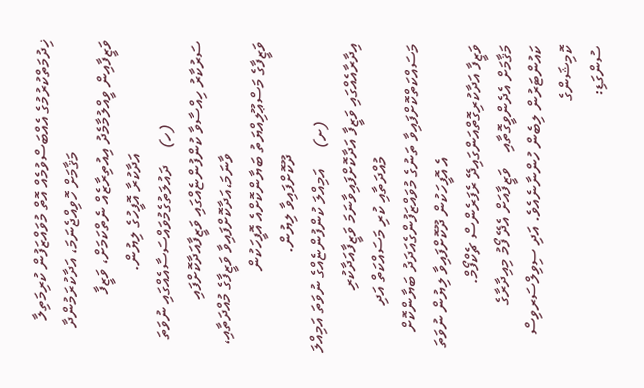ޚިދުމަތްކުރުމުގެ އެއްބަސްވުމެއް އޮތް މުވައްޒަފުން ކުރިމަތިލާ
                           މަޤާމަށް ހޮވިއްޖެނަމަ، އަދާކުރަމުންދާ ވަޒީފާއިން ވީއްލުމާމެދު އިއުތިރާޒެއް ނެތްކަމަށް، ވަޒީފާ
                           އަދާކުރާ އޮފީހުގެ ލިޔުން.
                    (ހ)    ދައުލަތުގެމުވައްސަސާއެއްގައި ނުވަތަ ސަރުކާރު ހިއްސާވާ ކުންފުންޏެއްގައި ވަޒީފާއަދާކޮށްފައި
                           ވާނަމަ،އަދާކޮށްފައިވާ ވަޒީފާގެ މުއްދަތާއި، ވަޒީފާގެ މަސްޢޫލިއްޔަތު ބަޔާންކޮށްއެ އޮފީހަކުން
                           ދޫކޮށްފައިވާ ލިޔުން.
                   (ށ)     އަމިއްލަ ކުންފުންޏެއްގެ ނުވަތަ އަމިއްލަ އިދާރާއެއްގައި ވަޒީފާ އަދާކޮށްފައިވާނަމަ ވަޒީފާއަދާކުރި
                           މުއްދަތާއި ކުރި މަސައްކަތް އަދި މަސައްކަތްކޮށްފައިވާ ތަނުގެ މުވައްޒަފުންގެއަދަދު ބަޔާންކޮށް
                           އެ އޮފީހަކުން ދޫކޮށްފައިވާ ލިޔުން ނުވަތަ ވަޒީފާ އަދާކުރިގޮތްއަންގައިދޭ ރެފަރެންސް ޗެކްފޯމް.
މަޤާމަށް އެދެންވީގޮތާއި    ވަޒީފާއަށް އެދޭ ފޯމު މިއިދާރާގެ ކައުންޓަރުން ލިބެން ހުންނާނެއެވެ. އަދި ސިވިލްސަރވިސް ކޮމިޝަންގެ
ސުންގަޑި: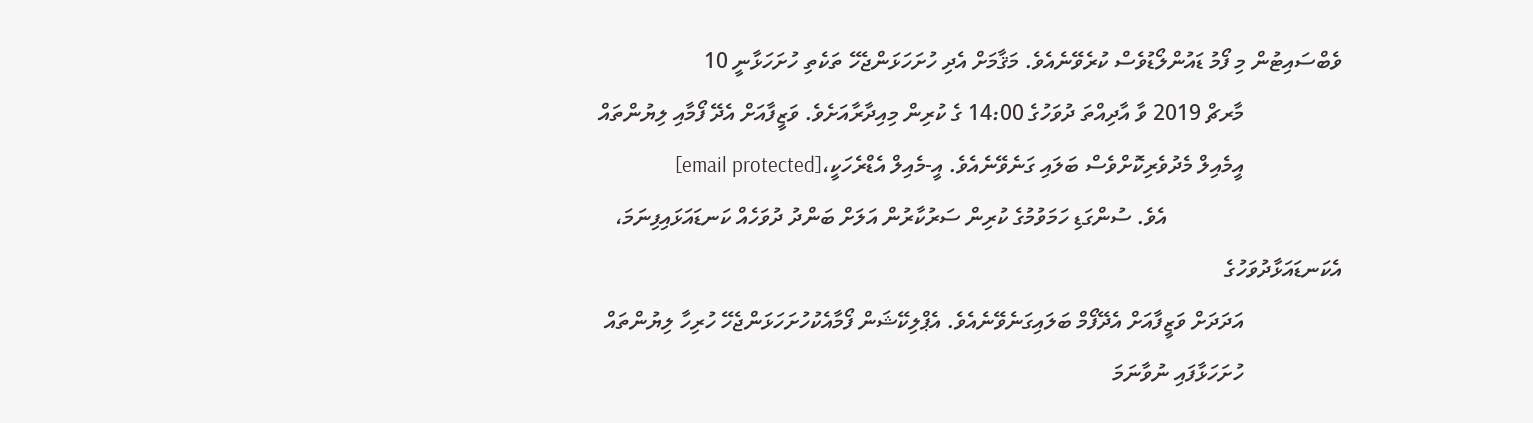ވެބްސައިޓުން މި ފޯމު ޑައުންލޯޑުވެސް ކުރެވޭނެއެވެ. މަޤާމަށް އެދި ހުށަހަޅަންޖެހޭ ތަކެތި ހުށަހަޅާނީ 10
                  މާރޗް 2019 ވާ އާދިއްތަ ދުވަހުގެ 14:00 ގެ ކުރިން މިއިދާރާއަށެވެ. ވަޒީފާއަށް އެދޭ ފޯމާއި ލިޔުންތައް
                  އީމެއިލް މެދުވެރިކޮށްވެސް ބަލައި ގަނެވޭނެއެވެ. އީ-މެއިލް އެޑްރެހަކީ،[email protected]
                                އެވެ. ސުންގަޑި ހަމަވުމުގެ ކުރިން ސަރުކާރުން އަލަށް ބަންދު ދުވަހެއް ކަނޑައަޅައިފިނަމަ، އެކަނޑައަޅާދުވަހުގެ
                  އަދަދަށް ވަޒީފާއަށް އެދޭފޯމް ބަލައިގަނެވޭނެއެވެ. އެޕްލިކޭޝަން ފޯމާއެކުހުށަހަޅަންޖެހޭ ހުރިހާ ލިޔުންތައް
                  ހުށަހަޅާފައި ނުވާނަމަ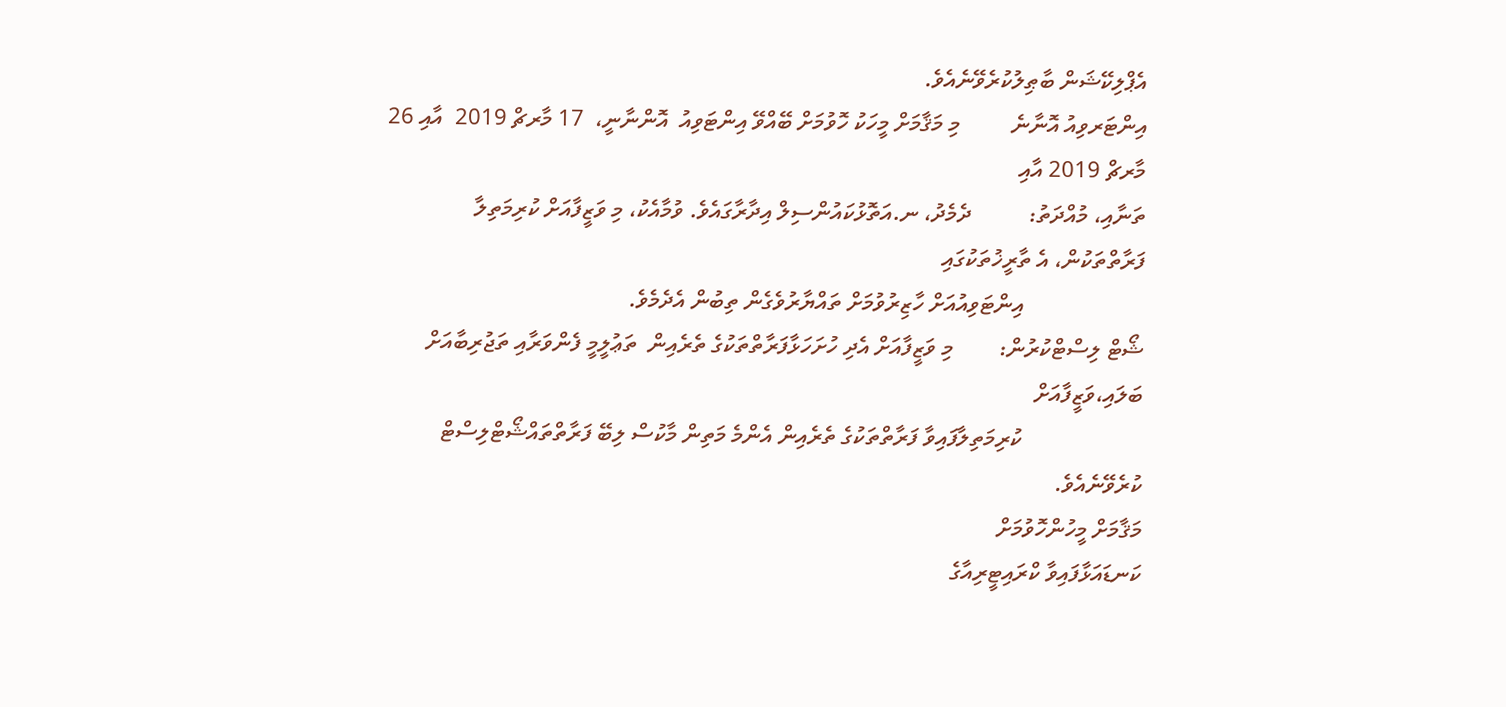އެޕްލިކޭޝަން ބާޠިލުކުރެވޭނެއެވެ.
އިންޓަރވިއު އޮނާނެ         މި މަޤާމަށް މީހަކު ހޮވުމަށް ބޭއްވޭ އިންޓަވިއު  އޮންނާނީ،  17 މާރޗް 2019  އާއި 26 މާރޗް 2019 އާއި
ތަނާއި، މުއްދަތު:          ދެމެދު، ނ.އަތޮޅުކައުންސިލް އިދާރާގައެވެ. ވުމާއެކު، މި ވަޒީފާއަށް ކުރިމަތިލާ ފަރާތްތަކުން، އެ ތާރީޚުތަކުގައި
                     އިންޓަވިއުއަށް ހާޒިރުވުމަށް ތައްޔާރުވެގެން ތިބުން އެދެމެވެ.
ޝޯޓް ލިސްޓްކުރުން:        މި ވަޒީފާއަށް އެދި ހުށަހަޅާފަރާތްތަކުގެ ތެރެއިން  ތަޢުލީމީ ފެންވަރާއި ތަޖުރިބާއަށް ބަލައި،ވަޒީފާއަށް
                     ކުރިމަތިލާފައިވާ ފަރާތްތަކުގެ ތެރެއިން އެންމެ މަތިން މާކުސް ލިބޭ ފަރާތްތައްޝޯޓްލިސްޓް ކުރެވޭނެއެވެ.
މަޤާމަށް މީހުންހޮވުމަށް
ކަނޑައަޅާފައިވާ ކްރައިޓީރިއާގެ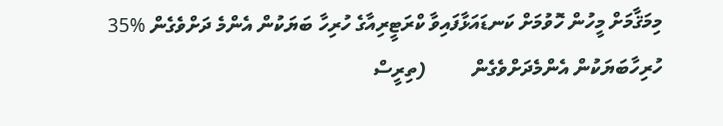މިމަޤާމަށް މީހުން ހޮވުމަށް ކަނޑައަޅާފައިވާ ކްރަޓީރިއާގެ ހުރިހާ ބަޔަކުން އެންމެ ދަށްވެގެން %35
ހުރިހާބަޔަކުން އެންމެދަށްވެގެން         (ތިރީސް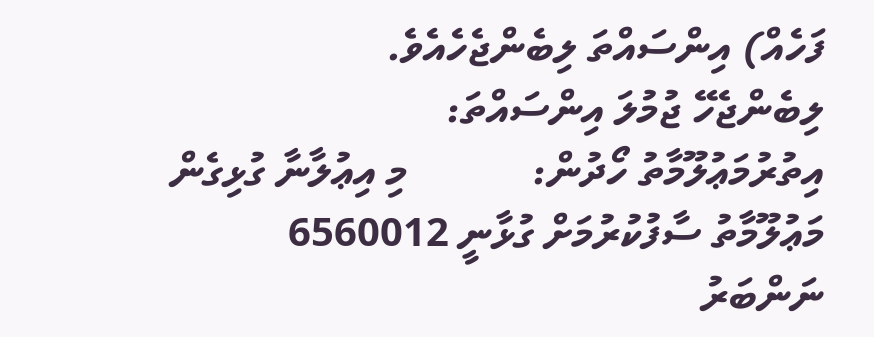ފަހެއް) އިންސައްތަ ލިބެންޖެހެއެވެ.
ލިބެންޖެހޭ ޖުމުލަ އިންސައްތަ:
އިތުރުމަޢުލޫމާތު ހޯދުން:            މި އިޢުލާނާ ގުޅިގެން މަޢުލޫމާތު ސާފުކުރުމަށް ގުޅާނީ 6560012 ނަންބަރު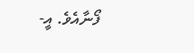ފޯނާއެވެ. އީ-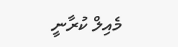މެއިލް ކުރާނީ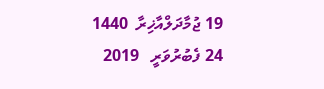19 ޖުމާދަލްއާޚިރާ  1440
24 ފެބުރުވަރީ   2019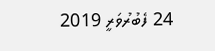24 ފެބުރުވަރީ 2019